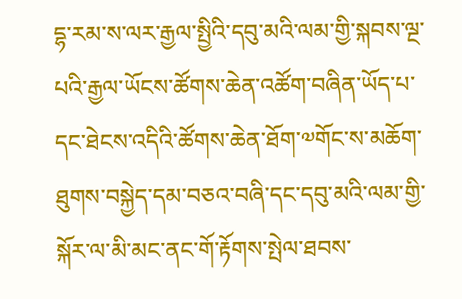དྷ་རམ་ས་ལར་རྒྱལ་སྤྱིའི་དབུ་མའི་ལམ་གྱི་སྐབས་ལྔ་པའི་རྒྱལ་ཡོངས་ཚོགས་ཆེན་འཚོག་བཞིན་ཡོད་པ་དང་ཐེངས་འདིའི་ཚོགས་ཆེན་ཐོག་༧གོང་ས་མཆོག་ཐུགས་བསྐྱེད་དམ་བཅའ་བཞི་དང་དབུ་མའི་ལམ་གྱི་སྐོར་ལ་མི་མང་ནང་གོ་རྟོགས་སྤེལ་ཐབས་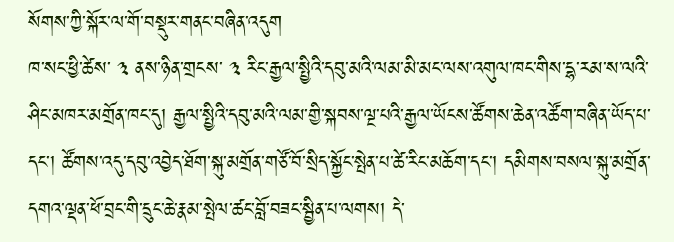སོགས་ཀྱི་སྐོར་ལ་གོ་བསྡུར་གནང་བཞིན་འདུག
ཁ་སང་ཕྱི་ཚེས་ ༣ ནས་ཉིན་གྲངས་ ༣ རིང་རྒྱལ་སྤྱིའི་དབུ་མའི་ལམ་མི་མང་ལས་འགུལ་ཁང་གིས་དྷ་རམ་ས་ལའི་ཤིང་མཁར་མགྲོན་ཁང་དུ། རྒྱལ་སྤྱིའི་དབུ་མའི་ལམ་གྱི་སྐབས་ལྔ་པའི་རྒྱལ་ཡོངས་ཚོགས་ཆེན་འཚོག་བཞིན་ཡོད་པ་དང་། ཚོགས་འདུ་དབུ་འབྱེད་ཐོག་སྐུ་མགྲོན་གཙོ་བོ་སྲིད་སྐྱོང་སྤེན་པ་ཚེ་རིང་མཆོག་དང་། དམིགས་བསལ་སྐུ་མགྲོན་དགའ་ལྡན་ཕོ་བྲང་གི་དྲུང་ཆེ་རྣམ་སྤེལ་ཚང་བློ་བཟང་སྦྱིན་པ་ལགས། དེ་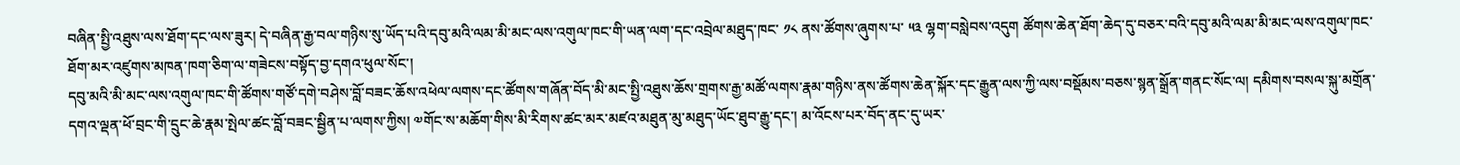བཞིན་སྤྱི་འཐུས་ལས་ཐོག་དང་ལས་ཟུར། དེ་བཞིན་རྒྱ་བལ་གཉིས་སུ་ཡོད་པའི་དབུ་མའི་ལམ་མི་མང་ལས་འགུལ་ཁང་གི་ཡན་ལག་དང་འབྲེལ་མཐུད་ཁང་ ༡༨ ནས་ཚོགས་ཞུགས་པ་ ༥༣ ལྷག་བསླེབས་འདུག ཚོགས་ཆེན་ཐོག་ཆེད་དུ་བཅར་བའི་དབུ་མའི་ལམ་མི་མང་ལས་འགུལ་ཁང་ཐོག་མར་འཛུགས་མཁན་ཁག་ཅིག་ལ་གཟེངས་བསྟོད་བྱ་དགའ་ཕུལ་སོང་།
དབུ་མའི་མི་མང་ལས་འགུལ་ཁང་གི་ཚོགས་གཙོ་དགེ་བཤེས་བློ་བཟང་ཆོས་འཕེལ་ལགས་དང་ཚོགས་གཞོན་བོད་མི་མང་སྤྱི་འཐུས་ཆོས་གྲགས་རྒྱ་མཚོ་ལགས་རྣམ་གཉིས་ནས་ཚོགས་ཆེན་སྐོར་དང་རྒྱུན་ལས་ཀྱི་ལས་བསྡོམས་བཅས་སྙན་སྒྲོན་གནང་སོང་ལ། དམིགས་བསལ་སྐུ་མགྲོན་དགའ་ལྡན་ཕོ་བྲང་གི་དྲུང་ཆེ་རྣམ་སྤེལ་ཚང་བློ་བཟང་སྦྱིན་པ་ལགས་ཀྱིས། ༧གོང་ས་མཆོག་གིས་མི་རིགས་ཚང་མར་མཛའ་མཐུན་མུ་མཐུད་ཡོང་ཐུབ་རྒྱུ་དང་། མ་འོངས་པར་བོད་ནང་དུ་ཡར་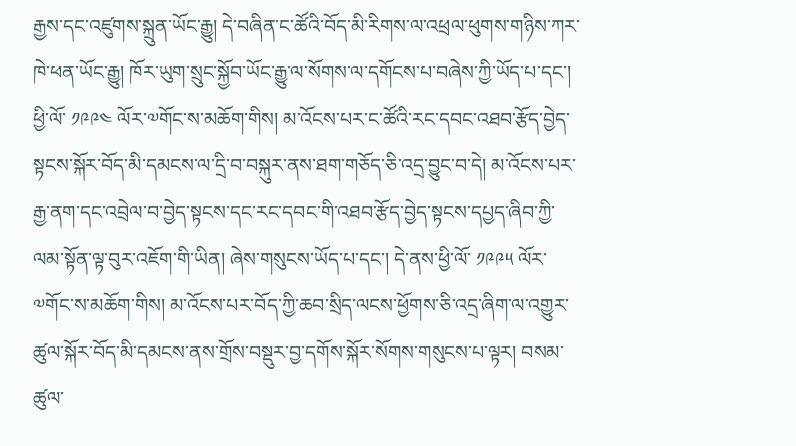རྒྱས་དང་འཛུགས་སྐྲུན་ཡོང་རྒྱུ། དེ་བཞིན་ང་ཚོའི་བོད་མི་རིགས་ལ་འཕྲལ་ཕུགས་གཉིས་ཀར་ཁེ་ཕན་ཡོང་རྒྱུ། ཁོར་ཡུག་སྲུང་སྐྱོབ་ཡོང་རྒྱུ་ལ་སོགས་ལ་དགོངས་པ་བཞེས་ཀྱི་ཡོད་པ་དང་། ཕྱི་ལོ་ ༡༩༩༤ ལོར་༧གོང་ས་མཆོག་གིས། མ་འོངས་པར་ང་ཚོའི་རང་དབང་འཐབ་རྩོད་བྱེད་སྟངས་སྐོར་བོད་མི་དམངས་ལ་དྲི་བ་བསྐུར་ནས་ཐག་གཅོད་ཅི་འདྲ་བྱུང་བ་དེ། མ་འོངས་པར་རྒྱ་ནག་དང་འབྲེལ་བ་བྱེད་སྟངས་དང་རང་དབང་གི་འཐབ་རྩོད་བྱེད་སྟངས་དཔྱད་ཞིབ་ཀྱི་ལམ་སྟོན་ལྟ་བུར་འཇོག་གི་ཡིན། ཞེས་གསུངས་ཡོད་པ་དང་། དེ་ནས་ཕྱི་ལོ་ ༡༩༩༥ ལོར་༧གོང་ས་མཆོག་གིས། མ་འོངས་པར་བོད་ཀྱི་ཆབ་སྲིད་ལངས་ཕྱོགས་ཅི་འདྲ་ཞིག་ལ་འགྱུར་ཚུལ་སྐོར་བོད་མི་དམངས་ནས་གྲོས་བསྡུར་བྱ་དགོས་སྐོར་སོགས་གསུངས་པ་ལྟར། བསམ་ཚུལ་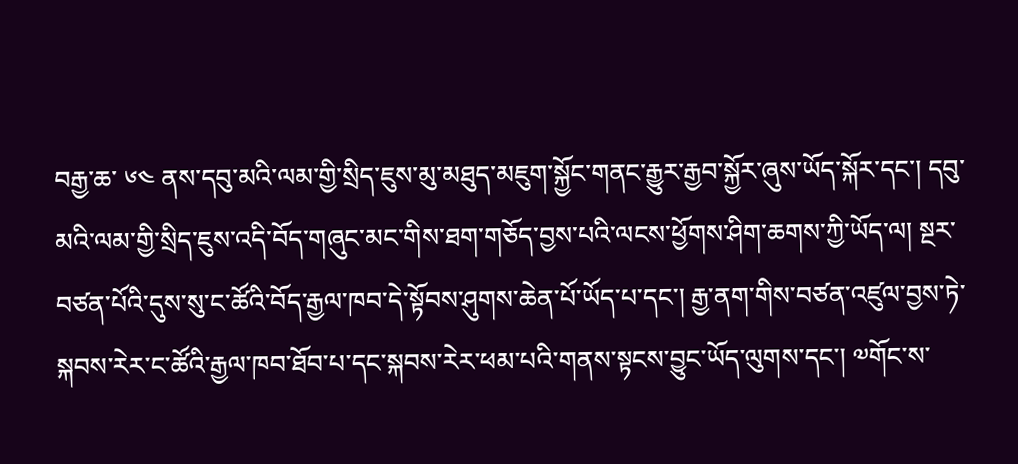བརྒྱ་ཆ་ ༦༤ ནས་དབུ་མའི་ལམ་གྱི་སྲིད་ཇུས་མུ་མཐུད་མཇུག་སྐྱོང་གནང་རྒྱུར་རྒྱབ་སྐྱོར་ཞུས་ཡོད་སྐོར་དང་། དབུ་མའི་ལམ་གྱི་སྲིད་ཇུས་འདི་བོད་གཞུང་མང་གིས་ཐག་གཅོད་བྱས་པའི་ལངས་ཕྱོགས་ཤིག་ཆགས་ཀྱི་ཡོད་ལ། སྔར་བཙན་པོའི་དུས་སུ་ང་ཚོའི་བོད་རྒྱལ་ཁབ་དེ་སྟོབས་ཤུགས་ཆེན་པོ་ཡོད་པ་དང་། རྒྱ་ནག་གིས་བཙན་འཛུལ་བྱས་ཏེ་སྐབས་རེར་ང་ཚོའི་རྒྱལ་ཁབ་ཐོབ་པ་དང་སྐབས་རེར་ཕམ་པའི་གནས་སྟངས་བྱུང་ཡོད་ལུགས་དང་། ༧གོང་ས་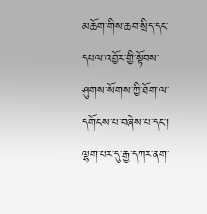མཆོག་གིས་ཆབ་སྲིད་དང་དཔལ་འབྱོར་གྱི་སྟོབས་ཤུགས་སོགས་ཀྱི་ཐོག་ལ་དགོངས་པ་བཞེས་པ་དང་། ལྷག་པར་དུ་རྒྱ་དཀར་ནག་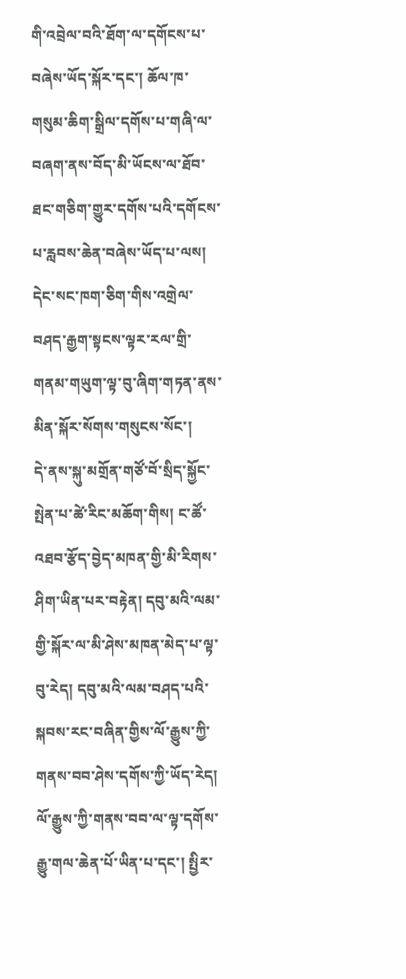གི་འབྲེལ་བའི་ཐོག་ལ་དགོངས་པ་བཞེས་ཡོད་སྐོར་དང་། ཆོལ་ཁ་གསུམ་ཆིག་སྒྲིལ་དགོས་པ་གཞི་ལ་བཞག་ནས་བོད་མི་ཡོངས་ལ་ཐོབ་ཐང་གཅིག་གྱུར་དགོས་པའི་དགོངས་པ་རླབས་ཆེན་བཞེས་ཡོད་པ་ལས། དེང་སང་ཁག་ཅིག་གིས་འགྲེལ་བཤད་རྒྱག་སྟངས་ལྟར་རལ་གྲི་གནམ་གཡུག་ལྟ་བུ་ཞིག་གཏན་ནས་མིན་སྐོར་སོགས་གསུངས་སོང་།
དེ་ནས་སྐུ་མགྲོན་གཙོ་བོ་སྲིད་སྐྱོང་སྤེན་པ་ཚེ་རིང་མཆོག་གིས། ང་ཚོ་འཐབ་རྩོད་བྱེད་མཁན་གྱི་མི་རིགས་ཤིག་ཡིན་པར་བརྟེན། དབུ་མའི་ལམ་གྱི་སྐོར་ལ་མི་ཤེས་མཁན་མེད་པ་ལྟ་བུ་རེད། དབུ་མའི་ལམ་བཤད་པའི་སྐབས་རང་བཞིན་གྱིས་ལོ་རྒྱུས་ཀྱི་གནས་བབ་ཤེས་དགོས་ཀྱི་ཡོད་རེད། ལོ་རྒྱུས་ཀྱི་གནས་བབ་ལ་ལྟ་དགོས་རྒྱུ་གལ་ཆེན་པོ་ཡིན་པ་དང་། སྤྱིར་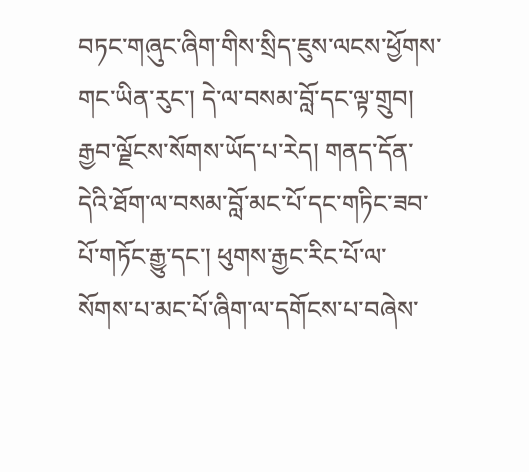བཏང་གཞུང་ཞིག་གིས་སྲིད་ཇུས་ལངས་ཕྱོགས་གང་ཡིན་རུང་། དེ་ལ་བསམ་བློ་དང་ལྟ་གྲུབ། རྒྱབ་ལྗོངས་སོགས་ཡོད་པ་རེད། གནད་དོན་དེའི་ཐོག་ལ་བསམ་བློ་མང་པོ་དང་གཏིང་ཟབ་པོ་གཏོང་རྒྱུ་དང་། ཕུགས་རྒྱང་རིང་པོ་ལ་སོགས་པ་མང་པོ་ཞིག་ལ་དགོངས་པ་བཞེས་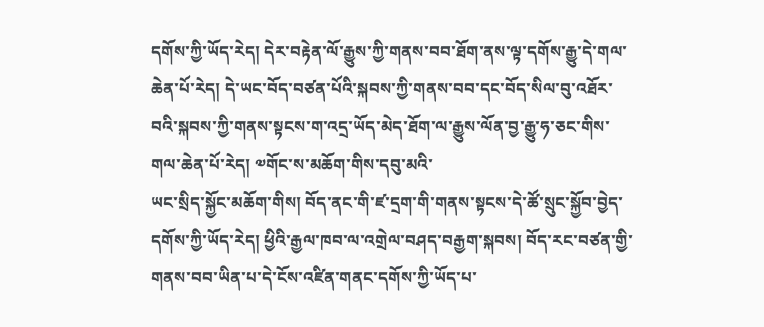དགོས་ཀྱི་ཡོད་རེད། དེར་བརྟེན་ལོ་རྒྱུས་ཀྱི་གནས་བབ་ཐོག་ནས་ལྟ་དགོས་རྒྱུ་དེ་གལ་ཆེན་པོ་རེད། དེ་ཡང་བོད་བཙན་པོའི་སྐབས་ཀྱི་གནས་བབ་དང་བོད་སིལ་བུ་འཐོར་བའི་སྐབས་ཀྱི་གནས་སྟངས་ག་འདྲ་ཡོད་མེད་ཐོག་ལ་རྒྱུས་ལོན་བྱ་རྒྱུ་ཧ་ཅང་གིས་གལ་ཆེན་པོ་རེད། ༧གོང་ས་མཆོག་གིས་དབུ་མའི་
ཡང་སྲིད་སྐྱོང་མཆོག་གིས། བོད་ནང་གི་ཛ་དྲག་གི་གནས་སྟངས་དེ་ཚོ་སྲུང་སྐྱོབ་བྱེད་དགོས་ཀྱི་ཡོད་རེད། ཕྱིའི་རྒྱལ་ཁབ་ལ་འགྲེལ་བཤད་བརྒྱག་སྐབས། བོད་རང་བཙན་གྱི་གནས་བབ་ཡིན་པ་དེ་ངོས་འཛིན་གནང་དགོས་ཀྱི་ཡོད་པ་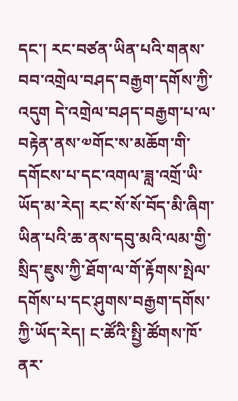དང་། རང་བཙན་ཡིན་པའི་གནས་བབ་འགྲེལ་བཤད་བརྒྱག་དགོས་ཀྱི་འདུག དེ་འགྲེལ་བཤད་བརྒྱག་པ་ལ་བརྟེན་ནས་༧གོང་ས་མཆོག་གི་དགོངས་པ་དང་འགལ་ཟླ་འགྲོ་ཡི་ཡོད་མ་རེད། རང་སོ་སོ་བོད་མི་ཞིག་ཡིན་པའི་ཆ་ནས་དབུ་མའི་ལམ་གྱི་སྲིད་ཇུས་ཀྱི་ཐོག་ལ་གོ་རྟོགས་སྤེལ་དགོས་པ་དང་ཤུགས་བརྒྱག་དགོས་ཀྱི་ཡོད་རེད། ང་ཚོའི་སྤྱི་ཚོགས་ཁོ་ནར་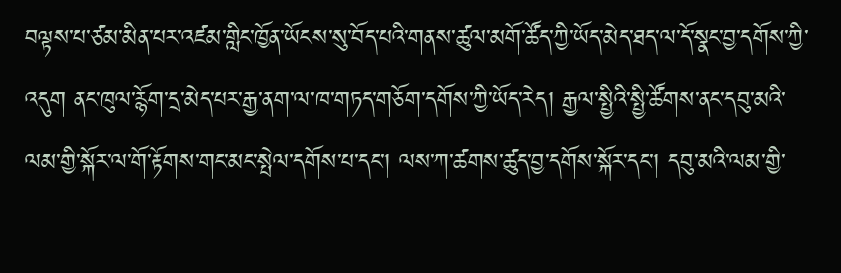བལྟས་པ་ཙམ་མིན་པར་འཛམ་གླིང་ཁྱོན་ཡོངས་སུ་བོད་པའི་གནས་ཚུལ་མགོ་ཚོད་ཀྱི་ཡོད་མེད་ཐད་ལ་དོ་སྣང་བྱ་དགོས་ཀྱི་འདུག ནང་ཁུལ་རྙོག་དྲ་མེད་པར་རྒྱ་ནག་ལ་ཁ་གཏད་གཅོག་དགོས་ཀྱི་ཡོད་རེད། རྒྱལ་སྤྱིའི་སྤྱི་ཚོགས་ནང་དབུ་མའི་ལམ་གྱི་སྐོར་ལ་གོ་རྟོགས་གང་མང་སྤེལ་དགོས་པ་དང་། ལས་ཀ་ཚགས་ཚུད་བྱ་དགོས་སྐོར་དང་། དབུ་མའི་ལམ་གྱི་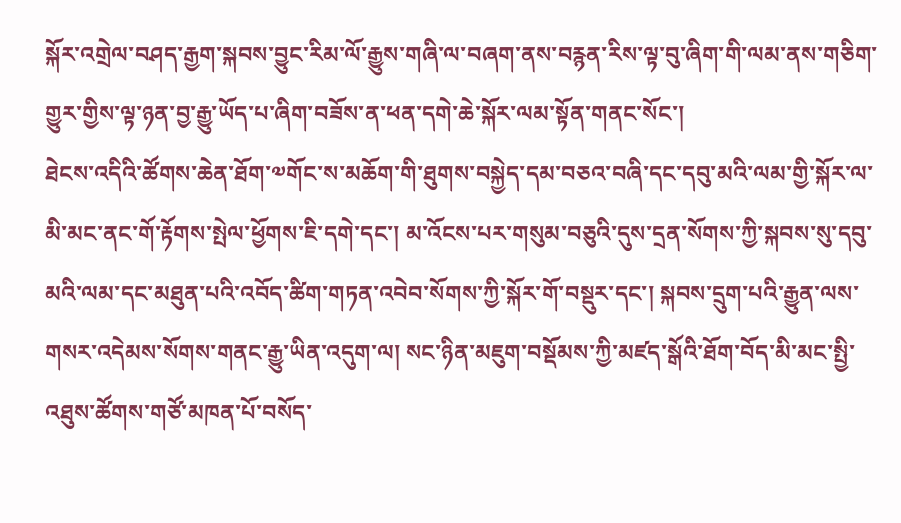སྐོར་འགྲེལ་བཤད་རྒྱག་སྐབས་བྱུང་རིམ་ལོ་རྒྱུས་གཞི་ལ་བཞག་ནས་བརྙན་རིས་ལྟ་བུ་ཞིག་གི་ལམ་ནས་གཅིག་གྱུར་གྱིས་ལྟ་ཉན་བྱ་རྒྱུ་ཡོད་པ་ཞིག་བཟོས་ན་ཕན་དགེ་ཆེ་སྐོར་ལམ་སྟོན་གནང་སོང་།
ཐེངས་འདིའི་ཚོགས་ཆེན་ཐོག་༧གོང་ས་མཆོག་གི་ཐུགས་བསྐྱེད་དམ་བཅའ་བཞི་དང་དབུ་མའི་ལམ་གྱི་སྐོར་ལ་མི་མང་ནང་གོ་རྟོགས་སྤེལ་ཕྱོགས་ཇི་དགེ་དང་། མ་འོངས་པར་གསུམ་བཅུའི་དུས་དྲན་སོགས་ཀྱི་སྐབས་སུ་དབུ་མའི་ལམ་དང་མཐུན་པའི་འབོད་ཚིག་གཏན་འབེབ་སོགས་ཀྱི་སྐོར་གོ་བསྡུར་དང་། སྐབས་དྲུག་པའི་རྒྱུན་ལས་གསར་འདེམས་སོགས་གནང་རྒྱུ་ཡིན་འདུག་ལ། སང་ཉིན་མཇུག་བསྡོམས་ཀྱི་མཛད་སྒོའི་ཐོག་བོད་མི་མང་སྤྱི་འཐུས་ཚོགས་གཙོ་མཁན་པོ་བསོད་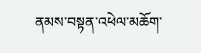ནམས་བསྟན་འཕེལ་མཆོག་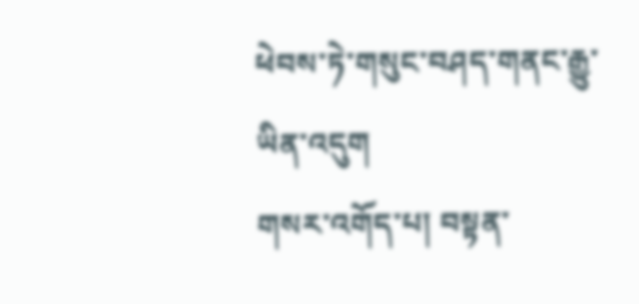ཕེབས་ཏེ་གསུང་བཤད་གནང་རྒྱུ་ཡིན་འདུག
གསར་འགོད་པ། བསྟན་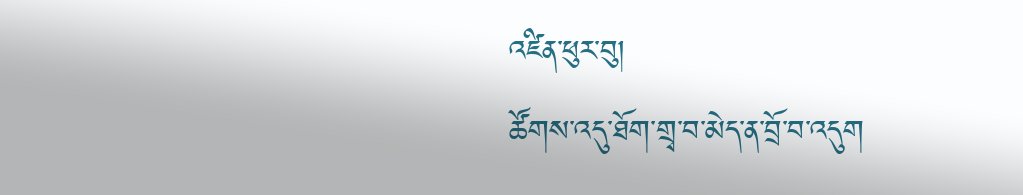འཛིན་ཕུར་བུ།
ཚོགས་འདུ་ཐོག་གྲྭ་བ་མེད་ན་བྲོ་བ་འདུག